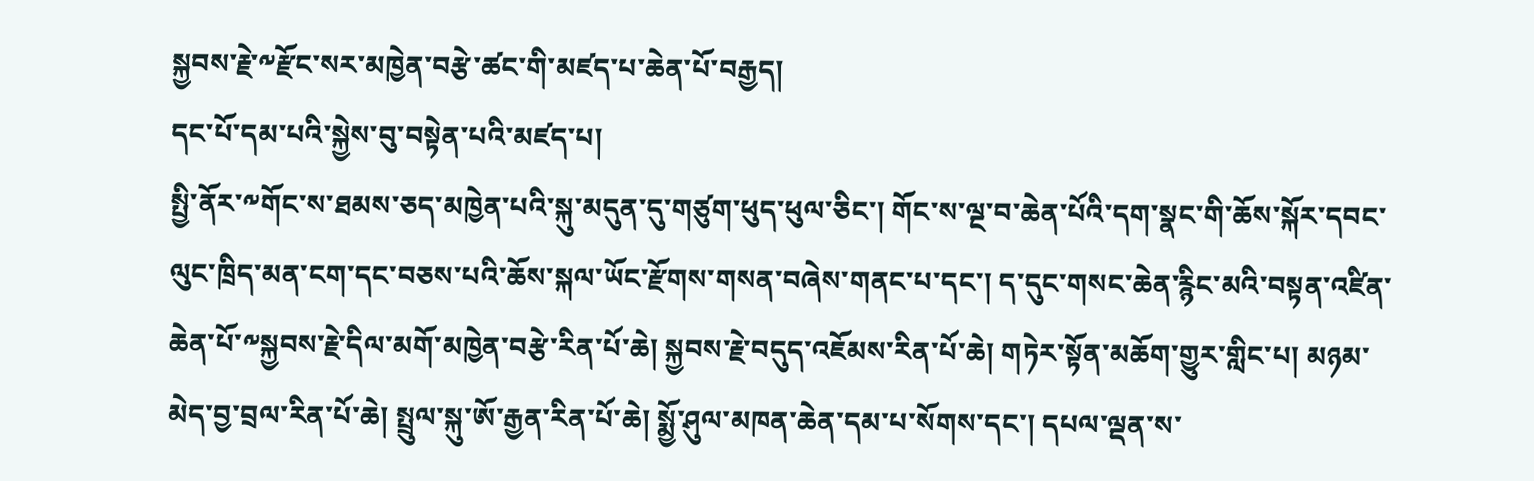སྐྱབས་རྗེ་༸རྫོང་སར་མཁྱེན་བརྩེ་ཚང་གི་མཛད་པ་ཆེན་པོ་བརྒྱད།
དང་པོ་དམ་པའི་སྐྱེས་བུ་བསྟེན་པའི་མཛད་པ།
སྤྱི་ནོར་༸གོང་ས་ཐམས་ཅད་མཁྱེན་པའི་སྐུ་མདུན་དུ་གཙུག་ཕུད་ཕུལ་ཅིང་། གོང་ས་ལྔ་བ་ཆེན་པོའི་དག་སྣང་གི་ཆོས་སྐོར་དབང་ལུང་ཁྲིད་མན་ངག་དང་བཅས་པའི་ཆོས་སྐལ་ཡོང་རྫོགས་གསན་བཞེས་གནང་པ་དང་། ད་དུང་གསང་ཆེན་རྙིང་མའི་བསྟན་འཛིན་ཆེན་པོ་༸སྐྱབས་རྗེ་དིལ་མགོ་མཁྱེན་བརྩེ་རིན་པོ་ཆེ། སྐྱབས་རྗེ་བདུད་འཇོམས་རིན་པོ་ཆེ། གཏེར་སྟོན་མཆོག་གྱུར་གླིང་པ། མཉམ་མེད་བྱ་བྲལ་རིན་པོ་ཆེ། སྤྲུལ་སྐུ་ཨོ་རྒྱན་རིན་པོ་ཆེ། སྨྱོ་ཤུལ་མཁན་ཆེན་དམ་པ་སོགས་དང་། དཔལ་ལྡན་ས་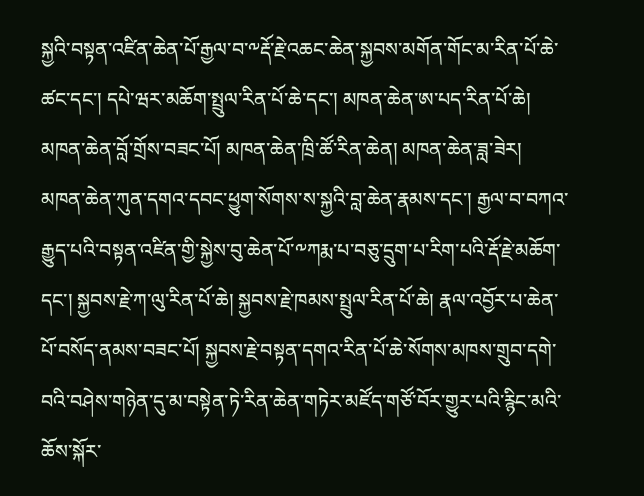སྐྱའི་བསྟན་འཛིན་ཆེན་པོ་རྒྱལ་བ་༸རྡོ་རྗེ་འཆང་ཆེན་སྐྱབས་མགོན་གོང་མ་རིན་པོ་ཆེ་ཚང་དང་། དཔེ་ཝར་མཆོག་སྤྲུལ་རིན་པོ་ཆེ་དང་། མཁན་ཆེན་ཨ་པད་རིན་པོ་ཆེ། མཁན་ཆེན་བློ་གྲོས་བཟང་པོ། མཁན་ཆེན་ཁྲི་ཚོ་རིན་ཆེན། མཁན་ཆེན་ཟླ་ཟེར། མཁན་ཆེན་ཀུན་དགའ་དབང་ཕྱུག་སོགས་ས་སྐྱའི་བླ་ཆེན་རྣམས་དང་། རྒྱལ་བ་བཀའ་རྒྱུད་པའི་བསྟན་འཛིན་གྱི་སྐྱེས་བུ་ཆེན་པོ་༸ཀརྨ་པ་བཅུ་དྲུག་པ་རིག་པའི་རྡོ་རྗེ་མཆོག་དང་། སྐྱབས་རྗེ་ཀ་ལུ་རིན་པོ་ཆེ། སྐྱབས་རྗེ་ཁམས་སྤྲུལ་རིན་པོ་ཆེ། རྣལ་འབྱོར་པ་ཆེན་པོ་བསོད་ནམས་བཟང་པོ། སྐྱབས་རྗེ་བསྟན་དགའ་རིན་པོ་ཆེ་སོགས་མཁས་གྲུབ་དགེ་བའི་བཤེས་གཉེན་དུ་མ་བསྟེན་ཏེ་རིན་ཆེན་གཏེར་མཛོད་གཙོ་བོར་གྱུར་པའི་རྙིང་མའི་ཆོས་སྐོར་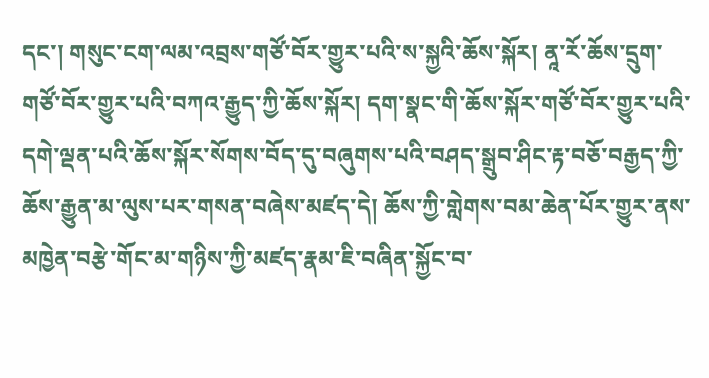དང་། གསུང་ངག་ལམ་འབྲས་གཙོ་བོར་གྱུར་པའི་ས་སྐྱའི་ཆོས་སྐོར། ནཱ་རོ་ཆོས་དྲུག་གཙོ་བོར་གྱུར་པའི་བཀའ་རྒྱུད་ཀྱི་ཆོས་སྐོར། དག་སྣང་གི་ཆོས་སྐོར་གཙོ་བོར་གྱུར་པའི་དགེ་ལྡན་པའི་ཆོས་སྐོར་སོགས་བོད་དུ་བཞུགས་པའི་བཤད་སྒྲུབ་ཤིང་རྟ་བཅོ་བརྒྱད་ཀྱི་ཆོས་རྒྱུན་མ་ལུས་པར་གསན་བཞེས་མཛད་དེ། ཆོས་ཀྱི་གླེགས་བམ་ཆེན་པོར་གྱུར་ནས་མཁྱེན་བརྩེ་གོང་མ་གཉིས་ཀྱི་མཛད་རྣམ་ཇི་བཞིན་སྐྱོང་བ་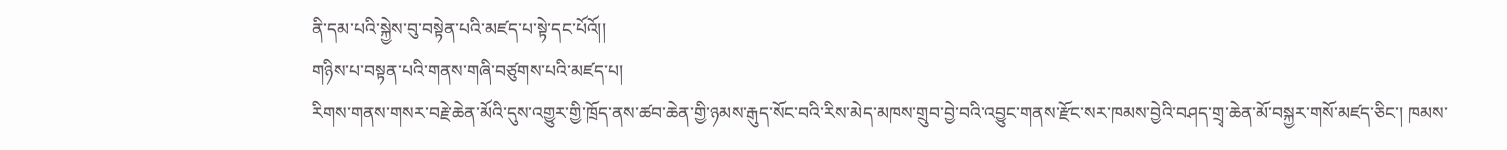ནི་དམ་པའི་སྐྱེས་བུ་བསྟེན་པའི་མཛད་པ་སྟེ་དང་པོའོ།།
གཉིས་པ་བསྟན་པའི་གནས་གཞི་བཙུགས་པའི་མཛད་པ།
རིགས་གནས་གསར་བརྗེ་ཆེན་མོའི་དུས་འགྱུར་གྱི་ཁྲོད་ནས་ཚབ་ཆེན་གྱི་ཉམས་རྒུད་སོང་བའི་རིས་མེད་མཁས་གྲུབ་བྱེ་བའི་འབྱུང་གནས་རྫོང་སར་ཁམས་བྱེའི་བཤད་གྲྭ་ཆེན་མོ་བསྐྱར་གསོ་མཛད་ཅིང་། ཁམས་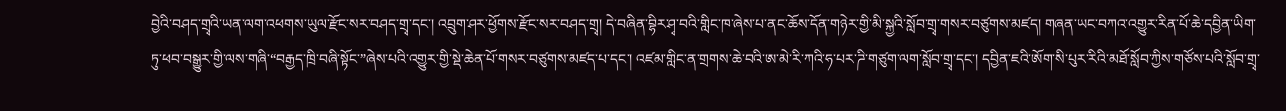བྱེའི་བཤད་གྲྭའི་ཡན་ལག་འཕགས་ཡུལ་རྫོང་སར་བཤད་གྲྭ་དང་། འབྲུག་ཤར་ཕྱོགས་རྫོང་སར་བཤད་གྲྭ། དེ་བཞིན་བྷིར་ཤྭ་བའི་གླིང་ཁ་ཞེས་པ་ནང་ཆོས་དོན་གཉེར་གྱི་མི་སྐྱའི་སློབ་གྲྭ་གསར་བཙུགས་མཛད། གཞན་ཡང་བཀའ་འགྱུར་རིན་པོ་ཆེ་དབྱིན་ཡིག་ཏུ་ཕབ་བསྒྱུར་གྱི་ལས་གཞི་“བརྒྱད་ཁྲི་བཞི་སྟོང་”ཞེས་པའི་འགྱུར་གྱི་སྡེ་ཆེན་པོ་གསར་བཙུགས་མཛད་པ་དང་། འཛམ་གླིང་ན་གྲགས་ཆེ་བའི་ཨ་མེ་རི་ཀའི་ཧ་པར་ཌི་གཙུག་ལག་སློབ་གྲྭ་དང་། དབྱིན་ཇའི་ཨོག་སི་པུར་རིའི་མཐོ་སློབ་ཀྱིས་གཙོས་པའི་སློབ་གྲྭ་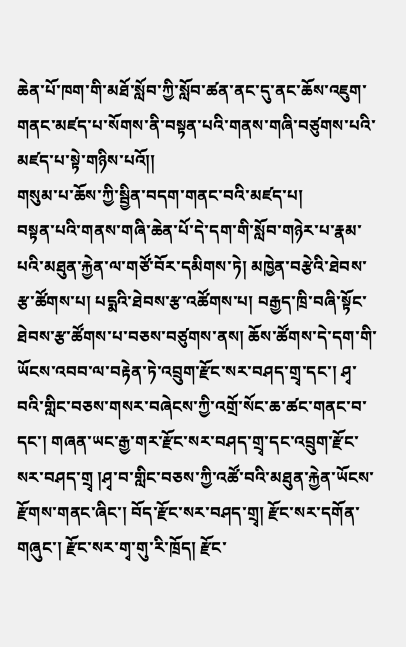ཆེན་པོ་ཁག་གི་མཐོ་སློབ་ཀྱི་སློབ་ཚན་ནང་དུ་ནང་ཆོས་འཇུག་གནང་མཛད་པ་སོགས་ནི་བསྟན་པའི་གནས་གཞི་བཙུགས་པའི་མཛད་པ་སྟེ་གཉིས་པའོ།།
གསུམ་པ་ཆོས་ཀྱི་སྦྱིན་བདག་གནང་བའི་མཛད་པ།
བསྟན་པའི་གནས་གཞི་ཆེན་པོ་དེ་དག་གི་སློབ་གཉེར་པ་རྣམ་པའི་མཐུན་རྐྱེན་ལ་གཙོ་བོར་དམིགས་ཏེ། མཁྱེན་བརྩེའི་ཐེབས་རྩ་ཚོགས་པ། པདྨའི་ཐེབས་རྩ་འཚོགས་པ། བརྒྱད་ཁྲི་བཞི་སྟོང་ཐེབས་རྩ་ཚོགས་པ་བཅས་བཙུགས་ནས། ཆོས་ཚོགས་དེ་དག་གི་ཡོངས་འབབ་ལ་བརྟེན་ཏེ་འབྲུག་རྫོང་སར་བཤད་གྲྭ་དང་། ཤྭ་བའི་གླིང་བཅས་གསར་བཞེངས་ཀྱི་འགྲོ་སོང་ཆ་ཚང་གནང་བ་དང་། གཞན་ཡང་རྒྱ་གར་རྫོང་སར་བཤད་གྲྭ་དང་འབྲུག་རྫོང་སར་བཤད་གྲྭ །ཤྭ་བ་གླིང་བཅས་ཀྱི་འཚོ་བའི་མཐུན་རྐྱེན་ཡོངས་རྫོགས་གནང་ཞིང་། བོད་རྫོང་སར་བཤད་གྲྭ། རྫོང་སར་དགོན་གཞུང་། རྫོང་སར་གྭ་གུ་རི་ཁྲོད། རྫོང་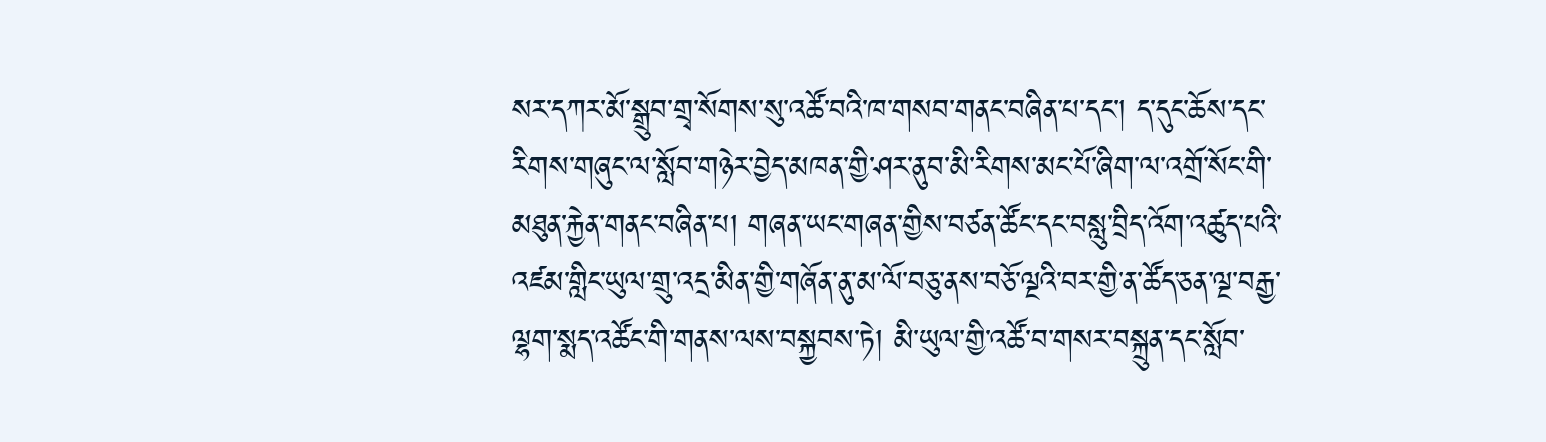སར་དཀར་མོ་སྒྲུབ་གྲྭ་སོགས་སུ་འཚོ་བའི་ཁ་གསབ་གནང་བཞིན་པ་དང་། ད་དུང་ཆོས་དང་རིགས་གཞུང་ལ་སློབ་གཉེར་བྱེད་མཁན་གྱི་ཤར་ནུབ་མི་རིགས་མང་པོ་ཞིག་ལ་འགྲོ་སོང་གི་མཐུན་རྐྱེན་གནང་བཞིན་པ། གཞན་ཡང་གཞན་གྱིས་བཙན་ཚོང་དང་བསླུ་བྲིད་འོག་འཚུད་པའི་འཛམ་གླིང་ཡུལ་གྲུ་འདྲ་མིན་གྱི་གཞོན་ནུ་མ་ལོ་བཅུ་ནས་བཅོ་ལྔའི་བར་གྱི་ན་ཚོད་ཅན་ལྔ་བརྒྱ་ལྷག་སྨད་འཚོང་གི་གནས་ལས་བསྐྱབས་ཏེ། མི་ཡུལ་གྱི་འཚོ་བ་གསར་བསྐྲུན་དང་སློབ་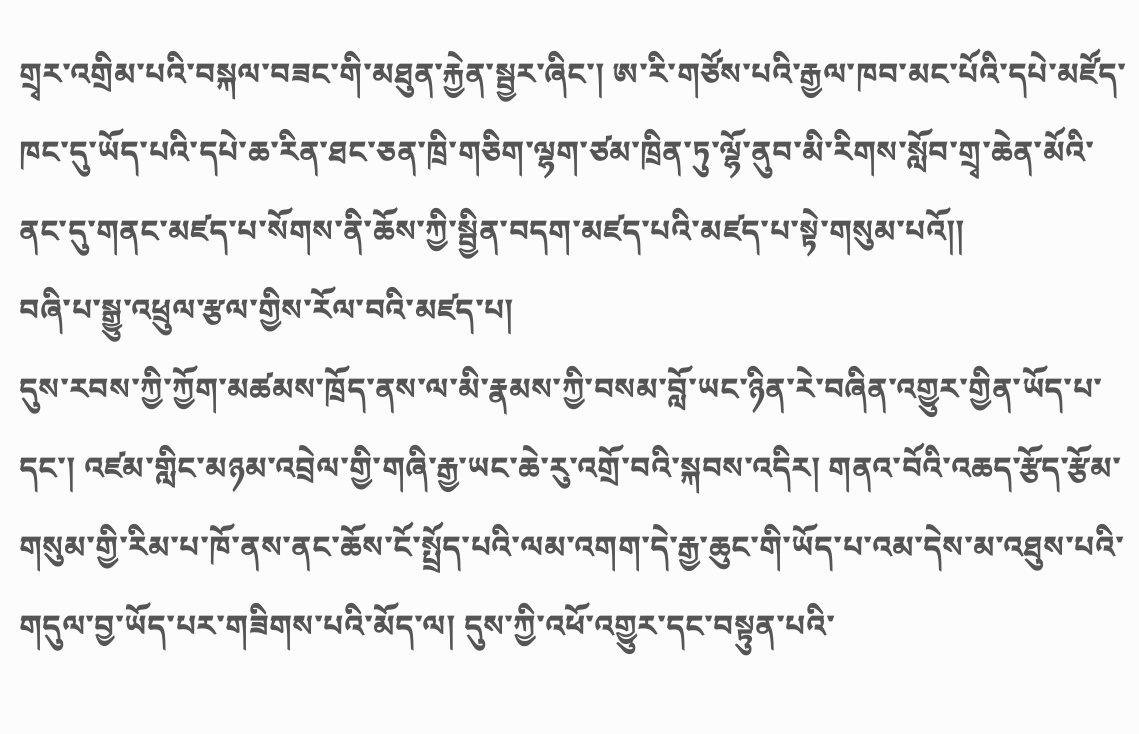གྲྭར་འགྲིམ་པའི་བསྐལ་བཟང་གི་མཐུན་རྐྱེན་སྦྱར་ཞིང་། ཨ་རི་གཙོས་པའི་རྒྱལ་ཁབ་མང་པོའི་དཔེ་མཛོད་ཁང་དུ་ཡོད་པའི་དཔེ་ཆ་རིན་ཐང་ཅན་ཁྲི་གཅིག་ལྷག་ཙམ་ཁྲིན་ཏུ་ལྷོ་ནུབ་མི་རིགས་སློབ་གྲྭ་ཆེན་མོའི་ནང་དུ་གནང་མཛད་པ་སོགས་ནི་ཆོས་ཀྱི་སྦྱིན་བདག་མཛད་པའི་མཛད་པ་སྟེ་གསུམ་པའོ།།
བཞི་པ་སྒྱུ་འཕྲུལ་རྩལ་གྱིས་རོལ་བའི་མཛད་པ།
དུས་རབས་ཀྱི་ཀྱོག་མཚམས་ཁྲོད་ནས་ལ་མི་རྣམས་ཀྱི་བསམ་བློ་ཡང་ཉིན་རེ་བཞིན་འགྱུར་གྱིན་ཡོད་པ་དང་། འཛམ་གླིང་མཉམ་འབྲེལ་གྱི་གཞི་རྒྱ་ཡང་ཆེ་རུ་འགྲོ་བའི་སྐབས་འདིར། གནའ་བོའི་འཆད་རྩོད་རྩོམ་གསུམ་གྱི་རིམ་པ་ཁོ་ནས་ནང་ཆོས་ངོ་སྤྲོད་པའི་ལམ་འགག་དེ་རྒྱ་ཆུང་གི་ཡོད་པ་འམ་དེས་མ་འཐུས་པའི་གདུལ་བྱ་ཡོད་པར་གཟིགས་པའི་མོད་ལ། དུས་ཀྱི་འཕོ་འགྱུར་དང་བསྟུན་པའི་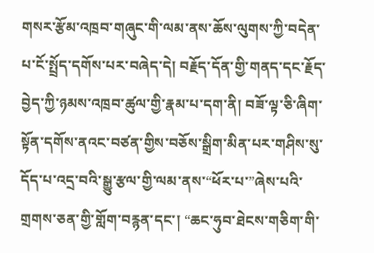གསར་རྩོམ་འཁྲབ་གཞུང་གི་ལམ་ནས་ཆོས་ལུགས་ཀྱི་བདེན་པ་ངོ་སྤྲོད་དགོས་པར་བཞེད་དེ། བརྗོད་དོན་གྱི་གནད་དང་རྗོད་བྱེད་ཀྱི་ཉམས་འཁྲབ་ཚུལ་གྱི་རྣམ་པ་དག་ནི། བཟོ་ལྟ་ཅི་ཞིག་སྟོན་དགོས་ནའང་བཙན་གྱིས་བཅོས་སྒྲིག་མིན་པར་གཤིས་སུ་དོད་པ་འདྲ་བའི་སྒྱུ་རྩལ་གྱི་ལམ་ནས་“ཕོར་པ་”ཞེས་པའི་གྲགས་ཅན་གྱི་གློག་བརྙན་དང་། “ཆང་ཧུབ་ཐེངས་གཅིག་གི་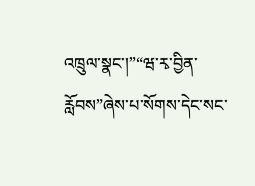འཁྲུལ་སྣང་།”“ཝ་རྭ་བྱིན་རློབས”ཞེས་པ་སོགས་དེང་སང་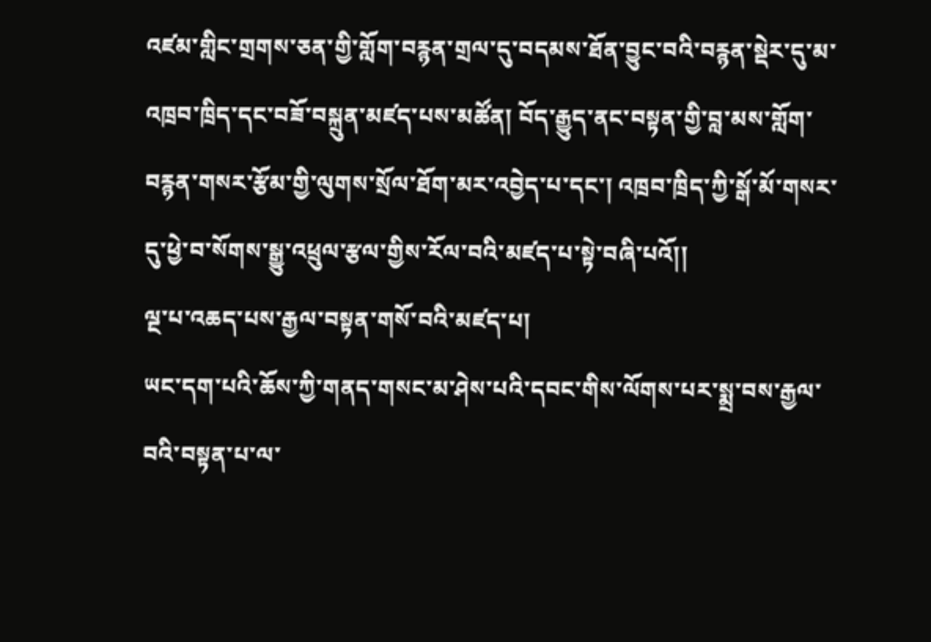འཛམ་གླིང་གྲགས་ཅན་གྱི་གློག་བརྙན་གྲལ་དུ་བདམས་ཐོན་བྱུང་བའི་བརྙན་སྡེར་དུ་མ་འཁྲབ་ཁྲིད་དང་བཟོ་བསྐྲུན་མཛད་པས་མཚོན། བོད་རྒྱུད་ནང་བསྟན་གྱི་བླ་མས་གློག་བརྙན་གསར་རྩོམ་གྱི་ལུགས་སྲོལ་ཐོག་མར་འབྱེད་པ་དང་། འཁྲབ་ཁྲིད་ཀྱི་སྒོ་མོ་གསར་དུ་ཕྱེ་བ་སོགས་སྒྱུ་འཕྲུལ་རྩལ་གྱིས་རོལ་བའི་མཛད་པ་སྟེ་བཞི་པའོ།།
ལྔ་པ་འཆད་པས་རྒྱལ་བསྟན་གསོ་བའི་མཛད་པ།
ཡང་དག་པའི་ཆོས་ཀྱི་གནད་གསང་མ་ཤེས་པའི་དབང་གིས་ལོགས་པར་སྨྲ་བས་རྒྱལ་བའི་བསྟན་པ་ལ་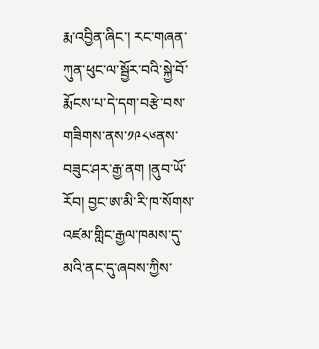རྨ་འབྱིན་ཞིང་། རང་གཞན་ཀུན་ཕུང་ལ་སྦྱོར་བའི་སྐྱེ་བོ་རྨོངས་པ་དེ་དག་བརྩེ་བས་གཟིགས་ནས་༡༩༨༦ནས་བཟུང་ཤར་རྒྱ་ནག །ནུབ་ཡོ་རོབ། བྱང་ཨ་མི་རི་ཁ་སོགས་འཛམ་གླིང་རྒྱལ་ཁམས་དུ་མའི་ནང་དུ་ཞབས་ཀྱིས་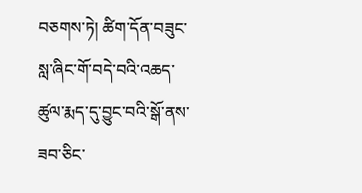བཅགས་ཏེ། ཚིག་དོན་བཟུང་སླ་ཞིང་གོ་བདེ་བའི་འཆད་ཚུལ་རྨད་དུ་བྱུང་བའི་སྒོ་ནས་ཟབ་ཅིང་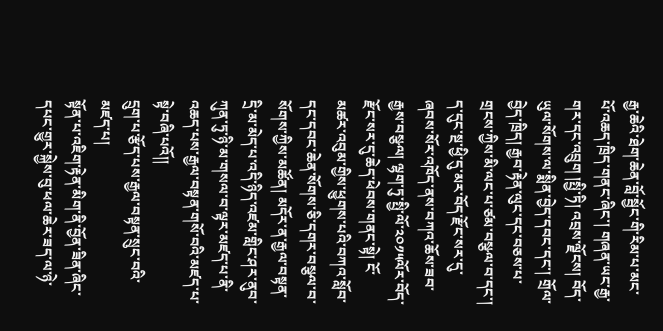རྒྱ་ཆེའི་ཐེག་ཆེན་བློ་སྦྱོང་གི་རིམ་པ་མང་པོ་འཆད་ཁྲིད་གནང་ཞིང་། གཞན་ཡང་རྒྱ་གར་དང་འབྲུག །སྤྱི་ཏི། འབྲས་ལྗོངས། བོད་ཡུལ་སོགས་ལ་སྨིན་བྱེད་དབང་དང་། གྲོལ་བྱེད་ཁྲིད། རྒྱབ་རྟེན་ལུང་དང་བཅས་པ་གྲངས་ཀྱིས་མི་ལང་པ་ཙམ་བསྩལ་བ་དང་། ད་དུང་སྔ་ཕྱི་དུ་མར་བོད་རྫོང་སར་དུ་ཞབས་སོར་འཁོད་ནས་བཀའ་ཆོས་ཟབ་རྒྱས་བསྩལ། ལྷག་ཏུ་སྤྱི་ལོ་༢༠༡༥ལོར་བོད་རྫོང་སར་དུ་ཆེད་ཕེབས་གནང་སྟེ། ངོ་མཚར་འབུམ་གྱིས་ཕྱུགས་པའི་བཀའ་སློབ་དང་དབང་ཆེན་སོགས་ཅི་དགར་བསྩལ་བ་སོགས་ཀྱིས་མཚོན། མདོར་ན་རྒྱལ་བསྟན་དྲི་མ་མེད་པ་འདི་ཉིད་འཛམ་གླིང་ཤར་ནུབ་ཀུན་ཏུ་ཉི་མ་གསལ་བ་ལྟར་མཛད་པ་ནི་འཆད་པས་རྒྱལ་བསྟན་གསོ་བའི་མཛད་པ་སྟེ་བཞི་པའོ།།
དྲུག་པ་རྩོད་པས་རྒྱལ་བསྟན་སྲུང་བའི་མཛད་པ།
སྟོན་པ་འཇིག་རྟེན་མིག་ནི་བྱོན་ཟིན་ཞིང་དཔང་གྱུར་སྐྱེས་བུ་ཕལ་ཆེར་ཟད་ལ་ཉེ་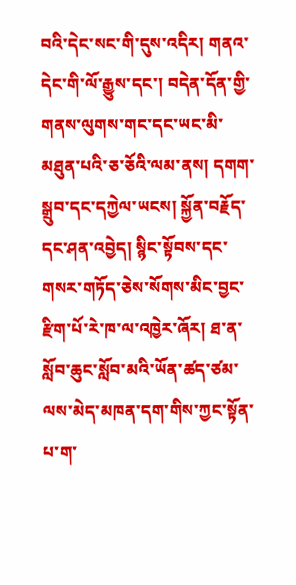བའི་དེང་སང་གི་དུས་འདིར། གནའ་དེང་གི་ལོ་རྒྱུས་དང་། བདེན་དོན་གྱི་གནས་ལུགས་གང་དང་ཡང་མི་མཐུན་པའི་ཅ་ཅོའི་ལམ་ནས། དགག་སྒྲུབ་དང་དཀྱེལ་ཡངས། སྐྱོན་བརྗོད་དང་ཤན་འབྱེད། སྙིང་སྟོབས་དང་གསར་གཏོད་ཅེས་སོགས་མིང་བྱང་རྫིག་པོ་རེ་ཁ་ལ་འཁྱེར་ཞོར། ཐ་ན་སློབ་ཆུང་སློབ་མའི་ཡོན་ཚད་ཙམ་ལས་མེད་མཁན་དག་གིས་ཀྱང་སྟོན་པ་ག་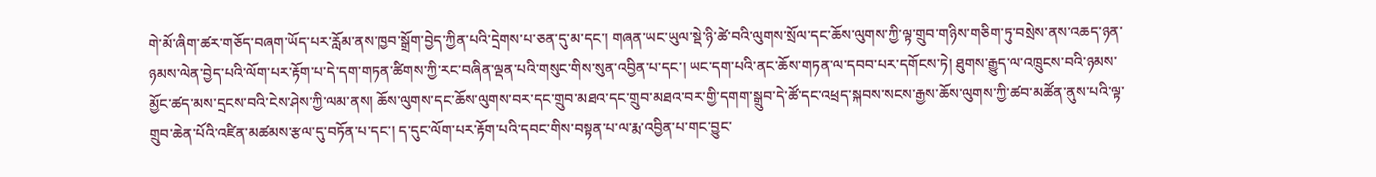གེ་མོ་ཞིག་ཚར་གཅོད་བཞག་ཡོད་པར་རློམ་ནས་ཁྱབ་སྒྲོག་བྱེད་ཀྱིན་པའི་དྲེགས་པ་ཅན་དུ་མ་དང་། གཞན་ཡང་ཡུལ་སྡེ་ཉི་ཚེ་བའི་ལུགས་སྲོལ་དང་ཆོས་ལུགས་ཀྱི་ལྟ་གྲུབ་གཉིས་གཅིག་ཏུ་བསྲེས་ནས་འཆད་ཉན་ཉམས་ལེན་བྱེད་པའི་ལོག་པར་རྟོག་པ་དེ་དག་གཏན་ཚིགས་ཀྱི་རང་བཞིན་ལྡན་པའི་གསུང་གིས་སུན་འབྱིན་པ་དང་། ཡང་དག་པའི་ནང་ཆོས་གཏན་ལ་དབབ་པར་དགོངས་ཏེ། ཐུགས་རྒྱུད་ལ་འཁྲུངས་བའི་ཉམས་མྱོང་ཚད་མས་དྲངས་བའི་ངེས་ཤེས་ཀྱི་ལམ་ནས། ཆོས་ལུགས་དང་ཆོས་ལུགས་བར་དང་གྲུབ་མཐའ་དང་གྲུབ་མཐའ་བར་གྱི་དགག་སྒྲུབ་དེ་ཚོ་དང་འཕྲད་སྐབས་སངས་རྒྱས་ཆོས་ལུགས་ཀྱི་ཚབ་མཚོན་ནུས་པའི་ལྟ་གྲུབ་ཆེན་པོའི་འཛིན་མཚམས་རྩལ་དུ་བཏོན་པ་དང་། ད་དུང་ལོག་པར་རྟོག་པའི་དབང་གིས་བསྟན་པ་ལ་རྨ་འབྱིན་པ་གང་བྱུང་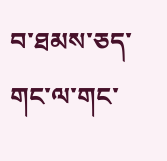བ་ཐམས་ཅད་གང་ལ་གང་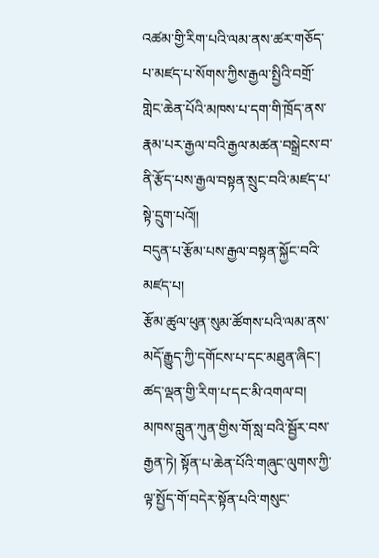འཚམ་གྱི་རིག་པའི་ལམ་ནས་ཚར་གཅོད་པ་མཛད་པ་སོགས་ཀྱིས་རྒྱལ་སྤྱིའི་བགྲོ་གླེང་ཆེན་པོའི་མཁས་པ་དག་གི་ཁྲོད་ནས་རྣམ་པར་རྒྱལ་བའི་རྒྱལ་མཚན་བསྒྲེངས་བ་ནི་རྩོད་པས་རྒྱལ་བསྟན་སྲུང་བའི་མཛད་པ་སྟེ་དྲུག་པའོ།།
བདུན་པ་རྩོམ་པས་རྒྱལ་བསྟན་སྐྱོང་བའི་མཛད་པ།
རྩོམ་ཚུལ་ཕུན་སུམ་ཚོགས་པའི་ལམ་ནས་མདོ་རྒྱུད་ཀྱི་དགོངས་པ་དང་མཐུན་ཞིང་། ཚད་ལྡན་གྱི་རིག་པ་དང་མི་འགལ་བ། མཁས་བླུན་ཀུན་གྱིས་གོ་སླ་བའི་སྦྱོར་བས་རྒྱན་ཏེ། སྟོན་པ་ཆེན་པོའི་གཞུང་ལུགས་ཀྱི་ལྟ་སྤྱོད་གོ་བདེར་སྟོན་པའི་གསུང་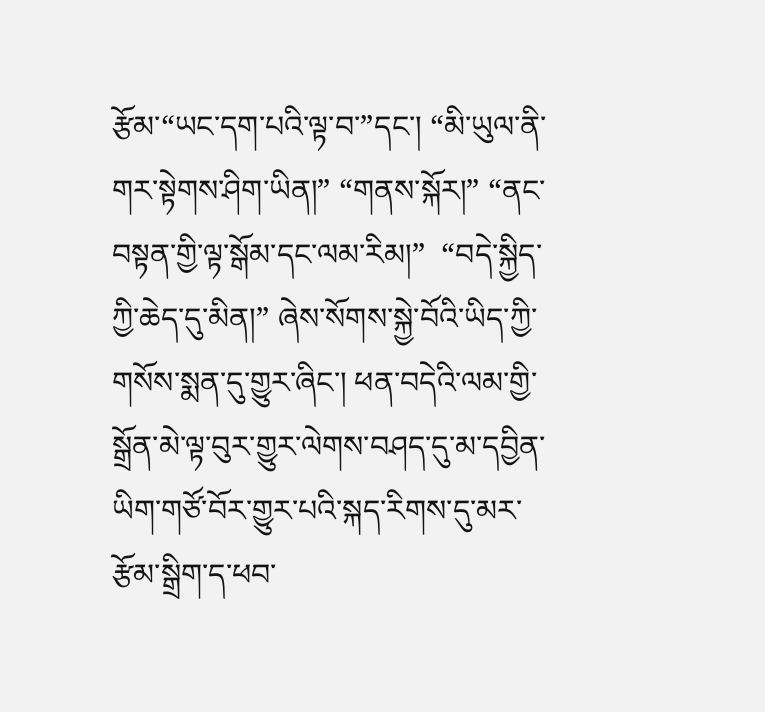རྩོམ་“ཡང་དག་པའི་ལྟ་བ་”དང་། “མི་ཡུལ་ནི་གར་སྟེགས་ཤིག་ཡིན།” “གནས་སྐོར།” “ནང་བསྟན་གྱི་ལྟ་སྒོམ་དང་ལམ་རིམ།”  “བདེ་སྐྱིད་ཀྱི་ཆེད་དུ་མིན།” ཞེས་སོགས་སྐྱེ་བོའི་ཡིད་ཀྱི་གསོས་སྨན་དུ་གྱུར་ཞིང་། ཕན་བདེའི་ལམ་གྱི་སྒྲོན་མེ་ལྟ་བུར་གྱུར་ལེགས་བཤད་དུ་མ་དབྱིན་ཡིག་གཙོ་བོར་གྱུར་པའི་སྐད་རིགས་དུ་མར་རྩོམ་སྒྲིག་ད་ཕབ་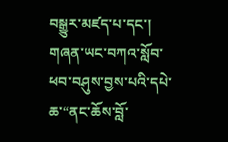བསྒྱུར་མཛད་པ་དང་། གཞན་ཡང་བཀའ་སློབ་ཕབ་བཤུས་བྱས་པའི་དཔེ་ཆ་“ནང་ཆོས་བློ་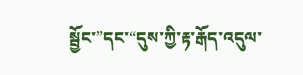སྦྱོང་”དང་“དུས་ཀྱི་རྟ་རྒོད་འདུལ་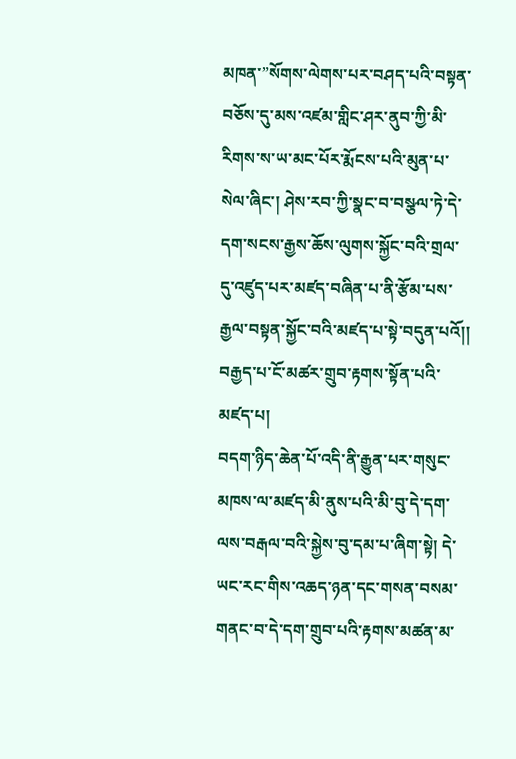མཁན་”སོགས་ལེགས་པར་བཤད་པའི་བསྟན་བཅོས་དུ་མས་འཛམ་གླིང་ཤར་ནུབ་ཀྱི་མི་རིགས་ས་ཡ་མང་པོར་རྨོངས་པའི་མུན་པ་སེལ་ཞིང་། ཤེས་རབ་ཀྱི་སྣང་བ་བསྩལ་ཏེ་དེ་དག་སངས་རྒྱས་ཆོས་ལུགས་སྐྱོང་བའི་གྲལ་དུ་འཛུད་པར་མཛད་བཞིན་པ་ནི་རྩོམ་པས་རྒྱལ་བསྟན་སྐྱོང་བའི་མཛད་པ་སྟེ་བདུན་པའོ།།
བརྒྱད་པ་ངོ་མཚར་གྲུབ་རྟགས་སྟོན་པའི་མཛད་པ།
བདག་ཉིད་ཆེན་པོ་འདི་ནི་རྒྱུན་པར་གསུང་མཁས་ལ་མཛད་མི་ནུས་པའི་མི་བུ་དེ་དག་ལས་བརྒལ་བའི་སྐྱེས་བུ་དམ་པ་ཞིག་སྟེ། དེ་ཡང་རང་གིས་འཆད་ཉན་དང་གསན་བསམ་གནང་བ་དེ་དག་གྲུབ་པའི་རྟགས་མཚན་མ་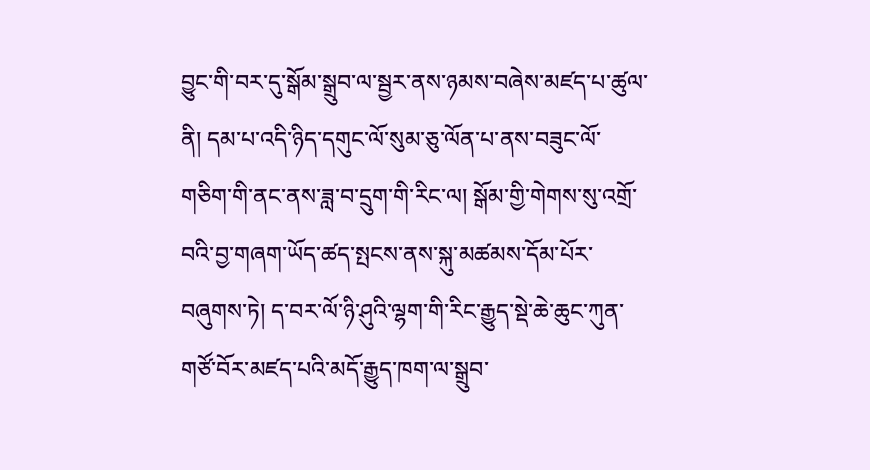བྱུང་གི་བར་དུ་སྒོམ་སྒྲུབ་ལ་སྦྱར་ནས་ཉམས་བཞེས་མཛད་པ་ཚུལ་ནི། དམ་པ་འདི་ཉིད་དགུང་ལོ་སུམ་ཅུ་ལོན་པ་ནས་བཟུང་ལོ་གཅིག་གི་ནང་ནས་ཟླ་བ་དྲུག་གི་རིང་ལ། སྒོམ་གྱི་གེགས་སུ་འགྲོ་བའི་བྱ་གཞག་ཡོད་ཚད་སྤངས་ནས་སྐུ་མཚམས་དོམ་པོར་བཞུགས་ཏེ། ད་བར་ལོ་ཉི་ཤུའི་ལྷག་གི་རིང་རྒྱུད་སྡེ་ཆེ་ཆུང་ཀུན་གཙོ་བོར་མཛད་པའི་མདོ་རྒྱུད་ཁག་ལ་སྒྲུབ་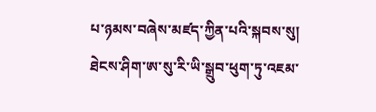པ་ཉམས་བཞེས་མཛད་ཀྱིན་པའི་སྐབས་སུ། ཐེངས་ཤིག་ཨ་སུ་རི་ཡི་སྒྲུབ་ཕུག་ཏུ་འཇམ་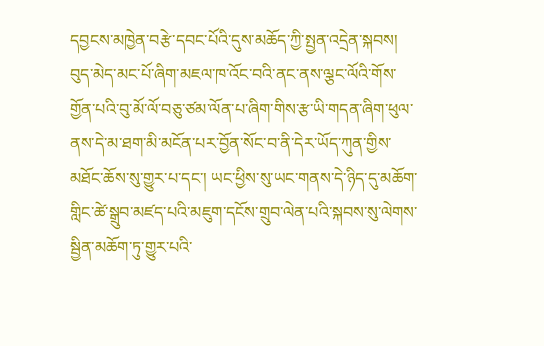དབྱངས་མཁྱེན་བརྩེ་དབང་པོའི་དུས་མཆོད་ཀྱི་སྤྱན་འདྲེན་སྐབས། བུད་མེད་མང་པོ་ཞིག་མཇལ་ཁ་འོང་བའི་ནང་ནས་ལྕང་ལོའི་གོས་གྱོན་པའི་བུ་མོ་ལོ་བཅུ་ཙམ་ལོན་པ་ཞིག་གིས་རྩ་ཡི་གདན་ཞིག་ཕུལ་ནས་དེ་མ་ཐག་མི་མངོན་པར་བྱོན་སོང་བ་ནི་དེར་ཡོད་ཀུན་གྱིས་མཐོང་ཆོས་སུ་གྱུར་པ་དང་། ཡང་ཕྱིས་སུ་ཡང་གནས་དེ་ཉིད་དུ་མཆོག་གླིང་ཚེ་སྒྲུབ་མཛད་པའི་མཇུག་དངོས་གྲུབ་ལེན་པའི་སྐབས་སུ་ལེགས་སྦྱིན་མཆོག་ཏུ་གྱུར་པའི་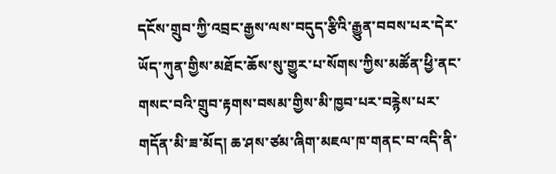དངོས་གྲུབ་ཀྱི་འབྲང་རྒྱས་ལས་བདུད་རྩིའི་རྒྱུན་བབས་པར་དེར་ཡོད་ཀུན་གྱིས་མཐོང་ཆོས་སུ་གྱུར་པ་སོགས་ཀྱིས་མཚོན་ཕྱི་ནང་གསང་བའི་གྲུབ་རྟགས་བསམ་གྱིས་མི་ཁྱབ་པར་བརྙེས་པར་གདོན་མི་ཟ་མོད། ཆ་ཤས་ཙམ་ཞིག་མཇལ་ཁ་གནང་བ་འདི་ནི་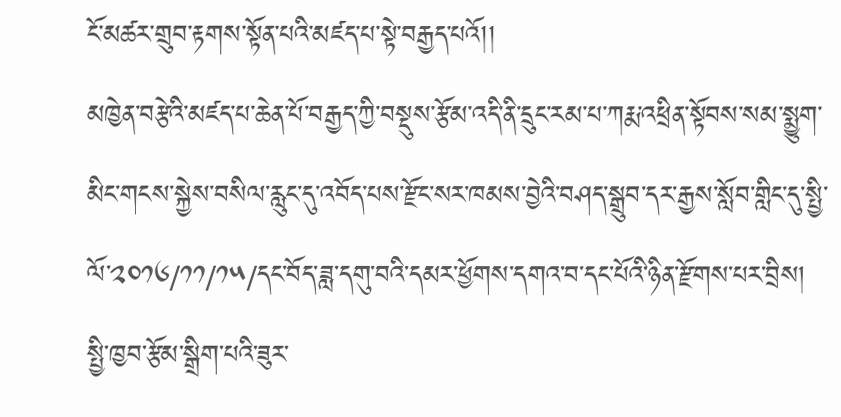ངོ་མཚར་གྲུབ་རྟགས་སྟོན་པའི་མཛད་པ་སྟེ་བརྒྱད་པའོ།།
མཁྱེན་བརྩེའི་མཛད་པ་ཆེན་པོ་བརྒྱད་ཀྱི་བསྡུས་རྩོམ་འདི་ནི་དྲུང་རམ་པ་ཀརྨ་འཕྲིན་སྟོབས་སམ་སྨྱུག་མིང་གངས་སྐྱེས་བསིལ་རླུང་དུ་འབོད་པས་རྫོང་སར་ཁམས་བྱེའི་བཤད་སྒྲུབ་དར་རྒྱས་སློབ་གླིང་དུ་སྤྱི་ལོ་༢༠༡༦/༡༡/༡༥/དང་བོད་ཟླ་དགུ་བའི་དམར་ཕྱོགས་དགའ་བ་དང་པོའི་ཉིན་རྫོགས་པར་བྲིས།
སྤྱི་ཁྱབ་རྩོམ་སྒྲིག་པའི་ཟུར་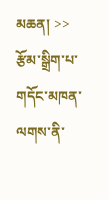མཆན། >> རྩོམ་སྒྲིག་པ་གདོང་མཁན་ལགས་ནི་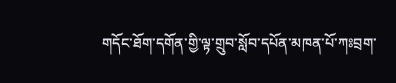གདོང་ཐོག་དགོན་གྱི་ལྟ་གྲུབ་སློབ་དཔོན་མཁན་པོ་ཀཿབྲག་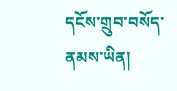དངོས་གྲུབ་བསོད་ནམས་ཡིན།